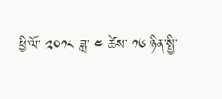ཕྱི་ལོ་ ༢༠༡༨ ཟླ་ ༤ ཚེས་ ༡༦ ཉིན་སྤྱི་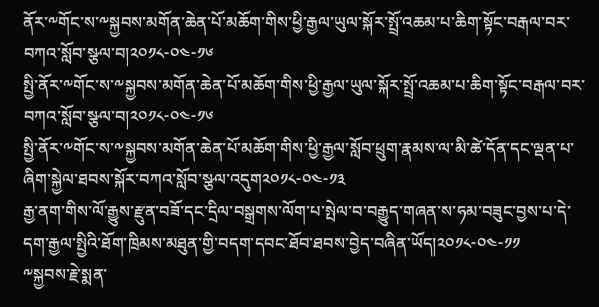ནོར་༸གོང་ས་༸སྐྱབས་མགོན་ཆེན་པོ་མཆོག་གིས་ཕྱི་རྒྱལ་ཡུལ་སྐོར་སྤྲོ་འཆམ་པ་ཆིག་སྟོང་བརྒལ་བར་བཀའ་སློབ་སྩལ་བ།༢༠༡༨-༠༤-༡༦
སྤྱི་ནོར་༸གོང་ས་༸སྐྱབས་མགོན་ཆེན་པོ་མཆོག་གིས་ཕྱི་རྒྱལ་ཡུལ་སྐོར་སྤྲོ་འཆམ་པ་ཆིག་སྟོང་བརྒལ་བར་བཀའ་སློབ་སྩལ་བ།༢༠༡༨-༠༤-༡༦
སྤྱི་ནོར་༸གོང་ས་༸སྐྱབས་མགོན་ཆེན་པོ་མཆོག་གིས་ཕྱི་རྒྱལ་སློབ་ཕྲུག་རྣམས་ལ་མི་ཚེ་དོན་དང་ལྡན་པ་ཞིག་སྐྱེལ་ཐབས་སྐོར་བཀའ་སློབ་སྩལ་འདུག༢༠༡༨-༠༤-༡༣
རྒྱ་ནག་གིས་ལོ་རྒྱུས་རྫུན་བཟོ་དང་དྲིལ་བསྒྲགས་ལོག་པ་སྤེལ་བ་བརྒྱུད་གཞན་ས་ཧམ་བཟུང་བྱས་པ་དེ་དག་རྒྱལ་སྤྱིའི་ཐོག་ཁྲིམས་མཐུན་གྱི་བདག་དབང་ཐོབ་ཐབས་བྱེད་བཞིན་ཡོད།༢༠༡༨-༠༤-༡༡
༸སྐྱབས་རྗེ་སྨན་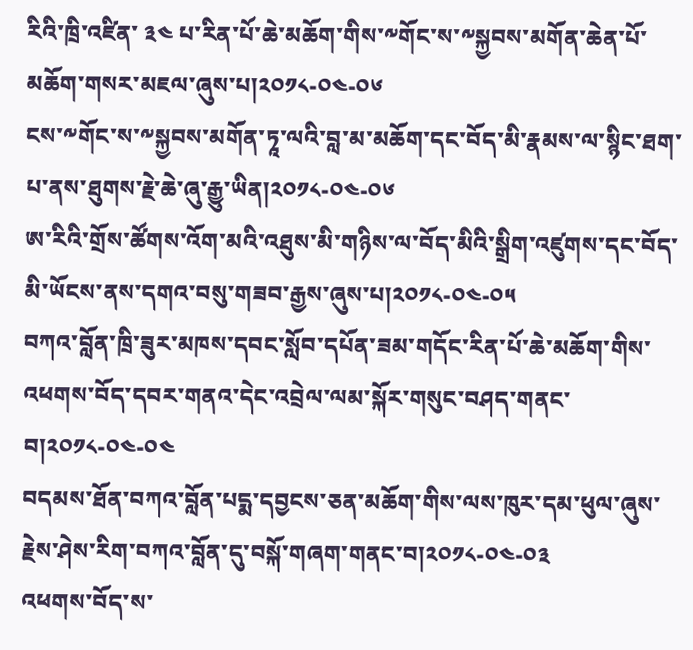རིའི་ཁྲི་འཛིན་ ༣༤ པ་རིན་པོ་ཆེ་མཆོག་གིས་༸གོང་ས་༸སྐྱབས་མགོན་ཆེན་པོ་མཆོག་གསར་མཇལ་ཞུས་པ།༢༠༡༨-༠༤-༠༦
ངས་༸གོང་ས་༸སྐྱབས་མགོན་ཏཱ་ལའི་བླ་མ་མཆོག་དང་བོད་མི་རྣམས་ལ་སྙིང་ཐག་པ་ནས་ཐུགས་རྗེ་ཆེ་ཞུ་རྒྱུ་ཡིན།༢༠༡༨-༠༤-༠༦
ཨ་རིའི་གྲོས་ཚོགས་འོག་མའི་འཐུས་མི་གཉིས་ལ་བོད་མིའི་སྒྲིག་འཛུགས་དང་བོད་མི་ཡོངས་ནས་དགའ་བསུ་གཟབ་རྒྱས་ཞུས་པ།༢༠༡༨-༠༤-༠༥
བཀའ་བློན་ཁྲི་ཟུར་མཁས་དབང་སློབ་དཔོན་ཟམ་གདོང་རིན་པོ་ཆེ་མཆོག་གིས་འཕགས་བོད་དབར་གནའ་དེང་འབྲེལ་ལམ་སྐོར་གསུང་བཤད་གནང་བ།༢༠༡༨-༠༤-༠༤
བདམས་ཐོན་བཀའ་བློན་པདྨ་དབྱངས་ཅན་མཆོག་གིས་ལས་ཁུར་དམ་ཕུལ་ཞུས་རྗེས་ཤེས་རིག་བཀའ་བློན་དུ་བསྐོ་གཞག་གནང་བ།༢༠༡༨-༠༤-༠༣
འཕགས་བོད་ས་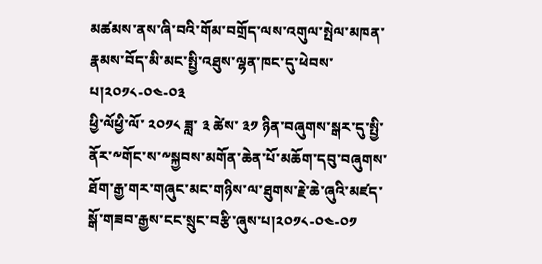མཚམས་ནས་ཞི་བའི་གོམ་བགྲོད་ལས་འགུལ་སྤེལ་མཁན་རྣམས་བོད་མི་མང་སྤྱི་འཐུས་ལྷན་ཁང་དུ་ཕེབས་པ།༢༠༡༨-༠༤-༠༣
ཕྱི་ལོཕྱི་ལོ་ ༢༠༡༨ ཟླ་ ༣ ཚེས་ ༣༡ ཉིན་བཞུགས་སྒར་དུ་སྤྱི་ནོར་༸གོང་ས་༸སྐྱབས་མགོན་ཆེན་པོ་མཆོག་དབུ་བཞུགས་ཐོག་རྒྱ་གར་གཞུང་མང་གཉིས་ལ་ཐུགས་རྗེ་ཆེ་ཞུའི་མཛད་སྒོ་གཟབ་རྒྱས་ངང་སྲུང་བརྩི་ཞུས་པ།༢༠༡༨-༠༤-༠༡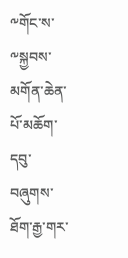༸གོང་ས་༸སྐྱབས་མགོན་ཆེན་པོ་མཆོག་དབུ་བཞུགས་ཐོག་རྒྱ་གར་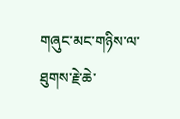གཞུང་མང་གཉིས་ལ་ཐུགས་རྗེ་ཆེ་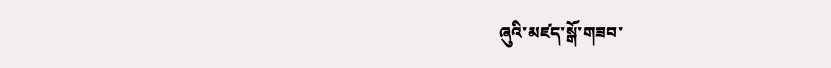ཞུའི་མཛད་སྒོ་གཟབ་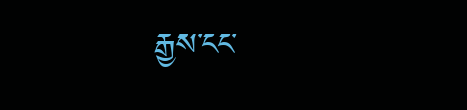རྒྱས་ངང་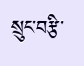སྲུང་བརྩི་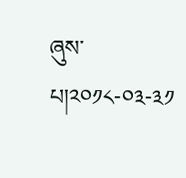ཞུས་པ།༢༠༡༨-༠༣-༣༡